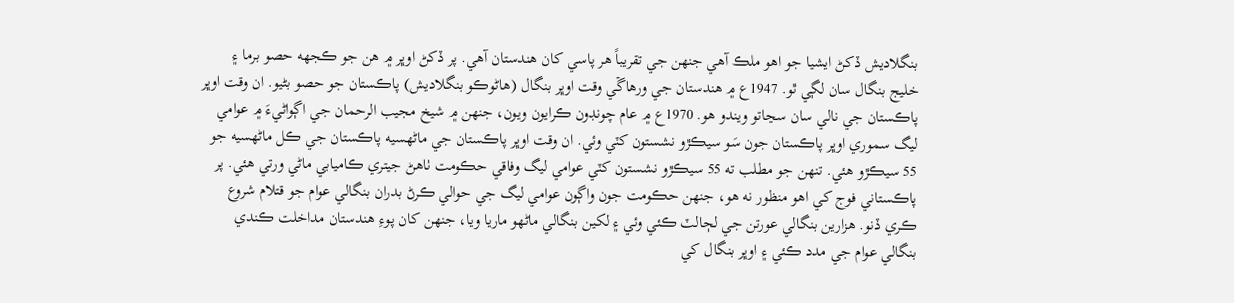بنگلاديش ڏکڻ ايشيا جو اهو ملڪ آهي جنهن جي تقريباً هر پاسي کان هندستان آهي. پر ڏکڻ اوڀر ۾ هن جو ڪجهه حصو برما ۽ خليج بنگال سان لڳي ٿو. 1947ع ۾ هندستان جي ورهاڱي وقت اوڀر بنگال (هاڻوڪو بنگلاديش) پاڪستان جو حصو بڻيو. ان وقت اوڀر پاڪستان جي نالي سان سڃاتو ويندو هو. 1970ع ۾ عام چونڊون ڪرايون ويون، جنهن ۾ شيخ مجيب الرحمان جي اڳواڻيءَ ۾ عوامي ليگ سموري اوڀر پاڪستان جون سَو سيڪڙو نشستون کٽي وئي. ان وقت اوڀر پاڪستان جي ماڻهسيه پاڪستان جي ڪل ماڻهسيه جو 55 سيڪڙو هئي. تنهن جو مطلب ته 55 سيڪڙو نشستون کٽي عوامي ليگ وفاقي حڪومت ٺاهڻ جيتري ڪاميابي ماڻي ورتي هئي. پر پاڪستاني فوج کي اهو منظور نه هو، جنهن حڪومت جون واڳون عوامي ليگ جي حوالي ڪرڻ بدران بنگالي عوام جو قتلام شروع ڪري ڏنو. هزارين بنگالي عورتن جي لڄالٽ ڪئي وئي ۽ لکين بنگالي ماڻهو ماريا ويا، جنهن کان پوءِ هندستان مداخلت ڪندي بنگالي عوام جي مدد ڪئي ۽ اوڀر بنگال کي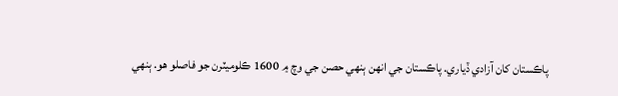پاڪستان کان آزادي ڏياري. پاڪستان جي انهن ٻنهي حصن جي وچ ۾ 1600 ڪلوميٽرن جو فاصلو هو. ٻنهي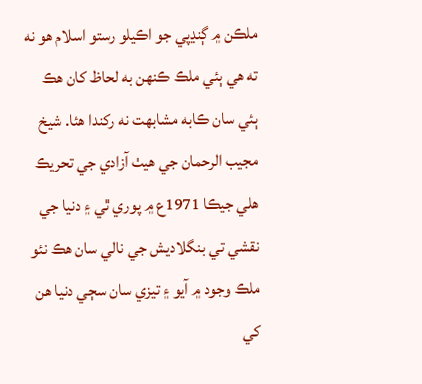ملڪن ۾ ڳنڍپي جو اڪيلو رستو اسلام هو نه ته هي ٻئي ملڪ ڪنهن به لحاظ کان هڪ ٻئي سان ڪابه مشابهت نه رکندا هئا. شيخ مجيب الرحمان جي هيٺ آزادي جي تحريڪ هلي جيڪا 1971ع ۾ پوري ٿي ۽ دنيا جي نقشي تي بنگلاديش جي نالي سان هڪ نئو ملڪ وجود ۾ آيو ۽ تيزي سان سڄي دنيا هن کي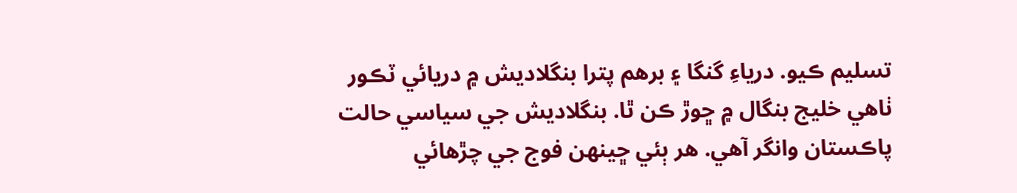تسليم ڪيو. درياءِ گنگا ۽ برهم پترا بنگلاديش ۾ دريائي ٽڪور ٺاهي خليج بنگال ۾ ڇوڙ ڪن ٿا. بنگلاديش جي سياسي حالت پاڪستان وانگر آهي. هر ٻئي ڇينهن فوج جي چڙهائي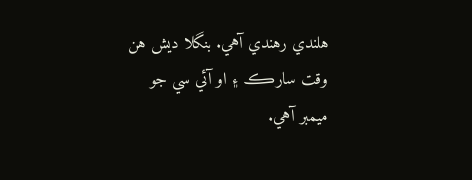هلندي رهندي آهي. بنگلا ديش هن وقت سارڪ ۽ او آئي سي جو ميمبر آهي.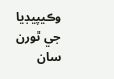وڪيپيڊيا جي ٿورن سان